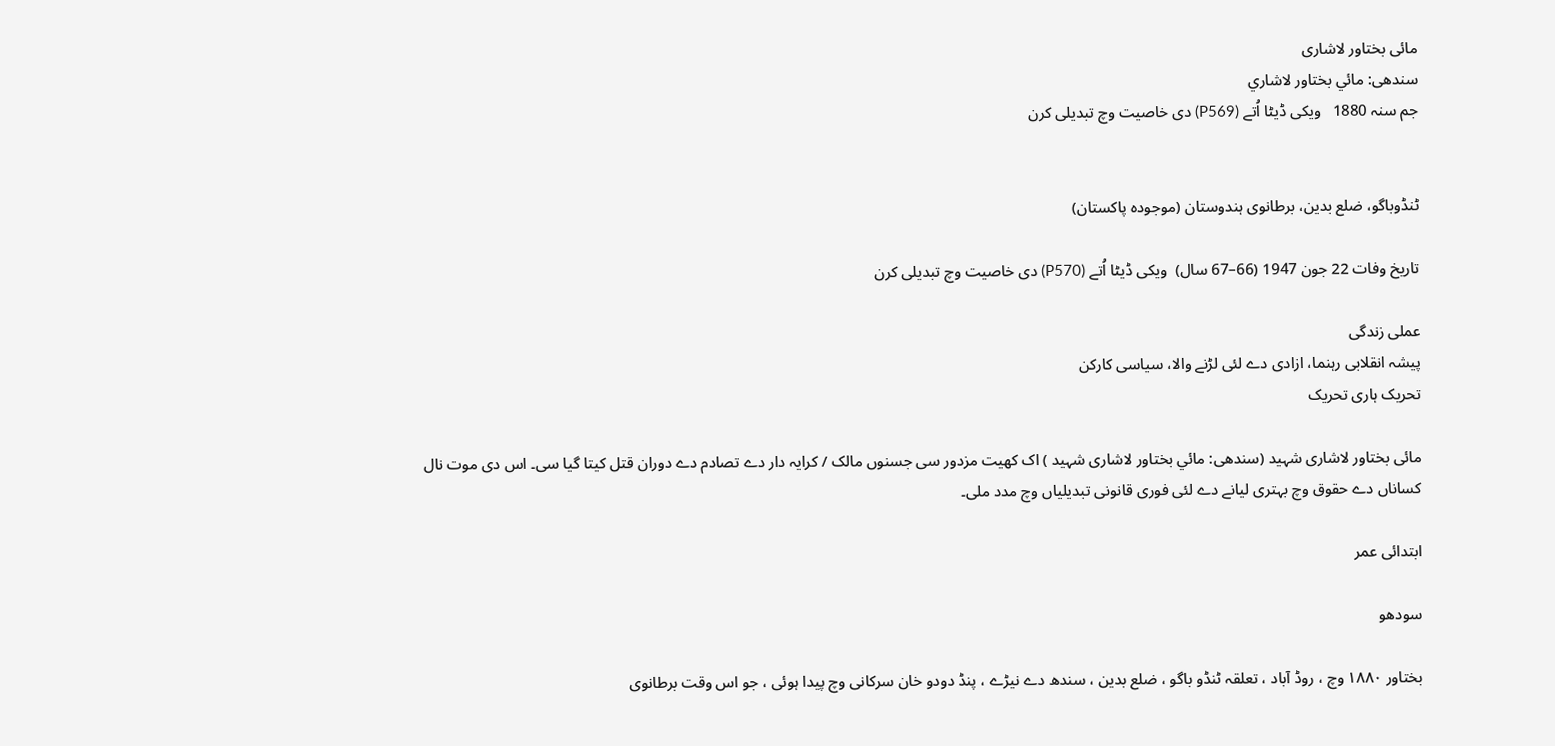مائی بختاور لاشاری
سندھی: مائي بختاور لاشاري
جم سنہ 1880   ویکی ڈیٹا اُتے (P569) دی خاصیت وچ تبدیلی کرن


ٹنڈوباگو، ضلع بدین، برطانوی ہندوستان (موجودہ پاکستان)

تاریخ وفات 22 جون 1947 (66–67 سال)  ویکی ڈیٹا اُتے (P570) دی خاصیت وچ تبدیلی کرن

عملی زندگی
پیشہ انقلابی رہنما، ازادی دے لئی لڑنے والا، سیاسی کارکن
تحریک ہاری تحریک

مائی بختاور لاشاری شہید (سندھی: مائي بختاور لاشاری شہید ) اک کھیت مزدور سی جسنوں مالک / کرایہ دار دے تصادم دے دوران قتل کيتا گیا سی۔ اس دی موت نال کساناں دے حقوق وچ بہتری لیانے دے لئی فوری قانونی تبدیلیاں وچ مدد ملی۔

ابتدائی عمر

سودھو

بختاور ۱۸۸۰ وچ ، روڈ آباد ، تعلقہ ٹنڈو باگو ، ضلع بدین ، سندھ دے نیڑے ، پنڈ دودو خان سرکانی وچ پیدا ہوئی ، جو اس وقت برطانوی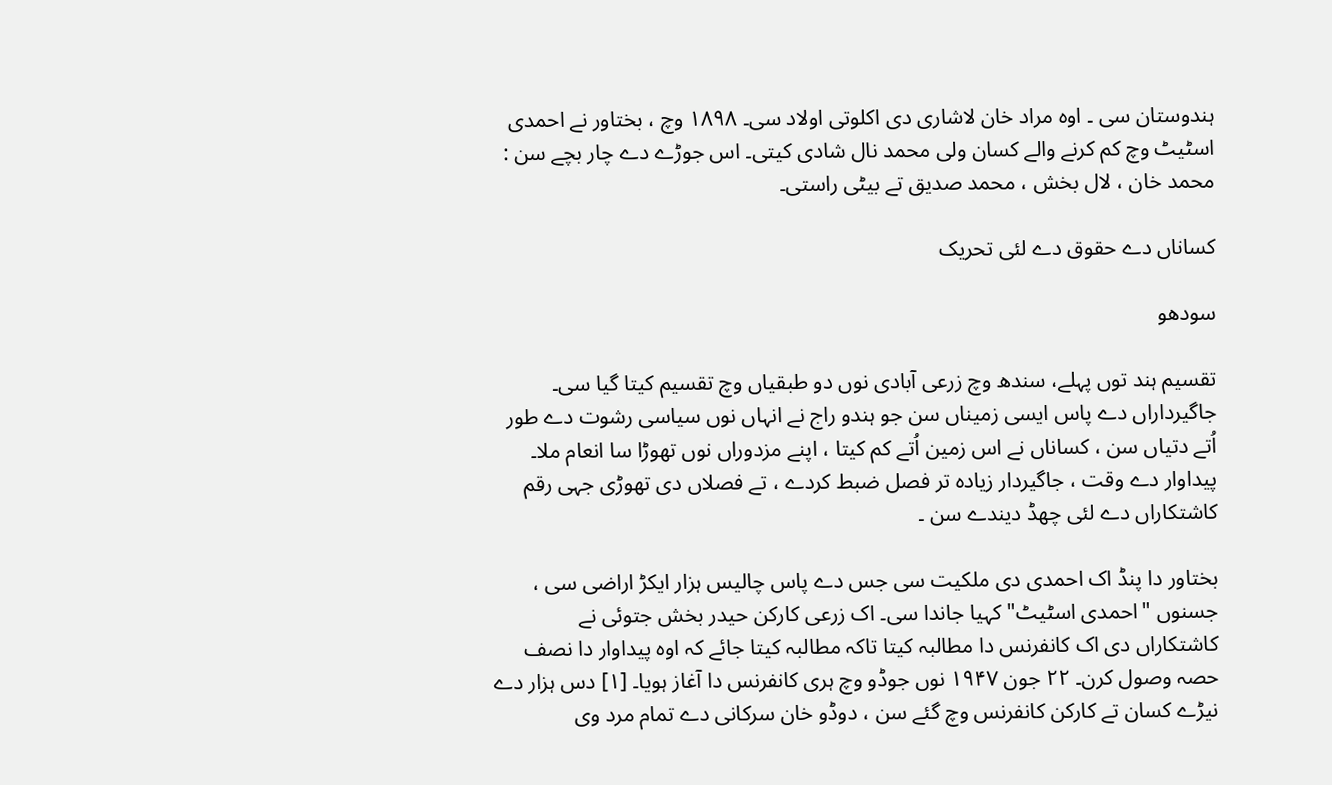ہندوستان سی ۔ اوہ مراد خان لاشاری دی اکلوتی اولاد سی۔ ۱۸۹۸ وچ ، بختاور نے احمدی اسٹیٹ وچ کم کرنے والے کسان ولی محمد نال شادی کيتی۔ اس جوڑے دے چار بچے سن : محمد خان ، لال بخش ، محمد صدیق تے بیٹی راستی۔

کساناں دے حقوق دے لئی تحریک

سودھو

تقسیم ہند توں پہلے، سندھ وچ زرعی آبادی نوں دو طبقیاں وچ تقسیم کيتا گیا سی۔ جاگیرداراں دے پاس ایسی زمیناں سن جو ہندو راج نے انہاں نوں سیاسی رشوت دے طور اُتے دتیاں سن ، کساناں نے اس زمین اُتے کم کيتا ، اپنے مزدوراں نوں تھوڑا سا انعام ملا۔ پیداوار دے وقت ، جاگیردار زیادہ تر فصل ضبط کردے ، تے فصلاں دی تھوڑی جہی رقم کاشتکاراں دے لئی چھڈ دیندے سن ۔

بختاور دا پنڈ اک احمدی دی ملکیت سی جس دے پاس چالیس ہزار ایکڑ اراضی سی ، جسنوں "احمدی اسٹیٹ" کہیا جاندا سی۔ اک زرعی کارکن حیدر بخش جتوئی نے کاشتکاراں دی اک کانفرنس دا مطالبہ کيتا تاکہ مطالبہ کيتا جائے کہ اوہ پیداوار دا نصف حصہ وصول کرن۔ ۲۲ جون ۱۹۴٧ نوں جوڈو وچ ہری کانفرنس دا آغاز ہويا۔ [۱] دس ہزار دے نیڑے کسان تے کارکن کانفرنس وچ گئے سن ، دوڈو خان سرکانی دے تمام مرد وی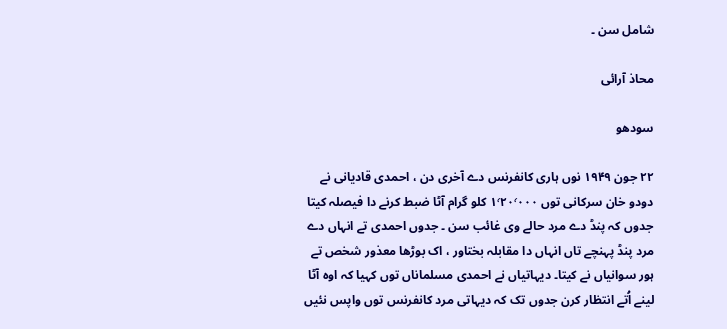شامل سن ۔

محاذ آرائی

سودھو

۲۲ جون ۱۹۴۹ نوں ہاری کانفرنس دے آخری دن ، احمدی قادیانی نے دودو خان سرکانی توں ۱٬۲۰٬۰۰۰ کلو گرام آٹا ضبط کرنے دا فیصلہ کيتا جدوں کہ پنڈ دے مرد حالے وی غائب سن ۔ جدوں احمدی تے انہاں دے مرد پنڈ پہنچے تاں انہاں دا مقابلہ بختاور ، اک بوڑھا معذور شخص تے ہور سوانیاں نے کيتا۔ دیہاتیاں نے احمدی مسلماناں توں کہیا کہ اوہ آٹا لینے اُتے انتظار کرن جدوں تک کہ دیہاتی مرد کانفرنس توں واپس نئيں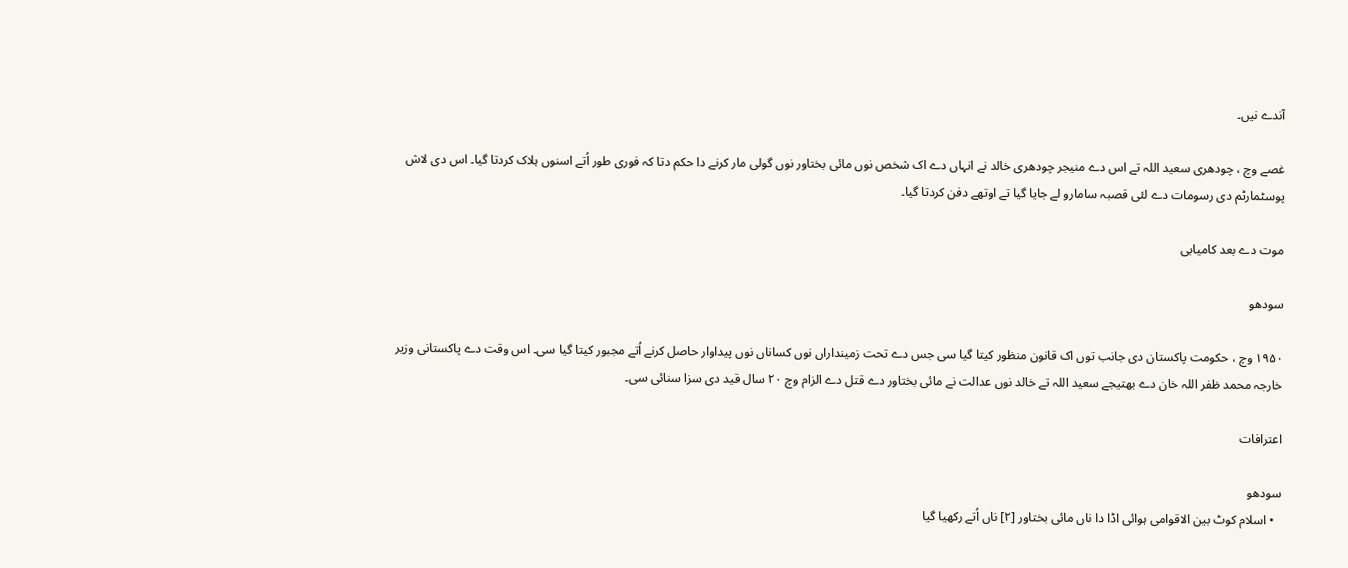آندے نيں۔

غصے وچ ، چودھری سعید اللہ تے اس دے منیجر چودھری خالد نے انہاں دے اک شخص نوں مائی بختاور نوں گولی مار کرنے دا حکم دتا کہ فوری طور اُتے اسنوں ہلاک کردتا گیا۔ اس دی لاش پوسٹمارٹم دی رسومات دے لئی قصبہ سامارو لے جایا گیا تے اوتھے دفن کردتا گیا۔

موت دے بعد کامیابی

سودھو

۱۹۵۰ وچ ، حکومت پاکستان دی جانب توں اک قانون منظور کيتا گیا سی جس دے تحت زمینداراں نوں کساناں نوں پیداوار حاصل کرنے اُتے مجبور کيتا گیا سی۔ اس وقت دے پاکستانی وزیر خارجہ محمد ظفر اللہ خان دے بھتیجے سعید اللہ تے خالد نوں عدالت نے مائی بختاور دے قتل دے الزام وچ ۲۰ سال قید دی سزا سنائی سی۔

اعترافات

سودھو
  • اسلام کوٹ بین الاقوامی ہوائی اڈا دا ناں مائی بختاور [۲] ناں اُتے رکھیا گیا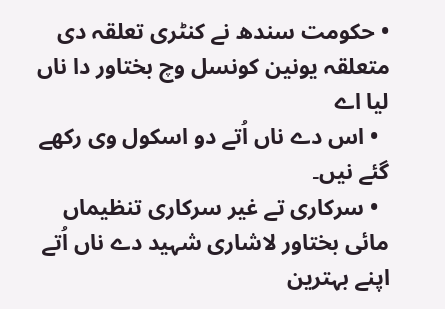• حکومت سندھ نے کنٹری تعلقہ دی متعلقہ یونین کونسل وچ بختاور دا ناں لیا اے
  • اس دے ناں اُتے دو اسکول وی رکھے گئے نيں۔
  • سرکاری تے غیر سرکاری تنظیماں مائی بختاور لاشاری شہید دے ناں اُتے اپنے بہترین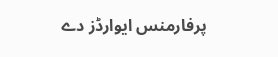پرفارمنس ایوارڈز دے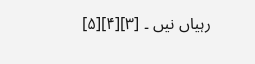رہیاں نيں ۔ [۳][۴][۵]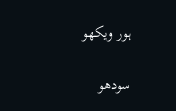ہور ویکھو

سودھو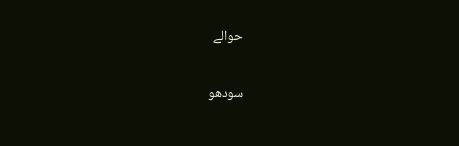حوالے

سودھو